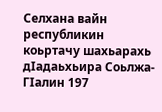Селхана вайн республикин коьртачу шахьарахь дIадаьхьира Соьлжа-ГIалин 197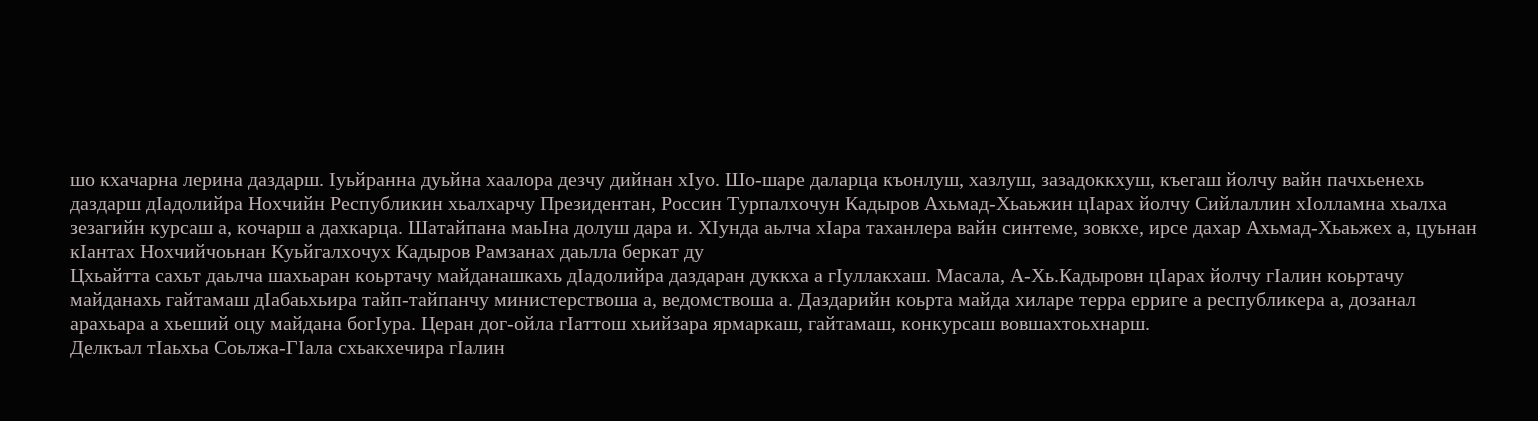шо кхачарна лерина даздарш. Iуьйранна дуьйна хаалора дезчу дийнан хIуо. Шо-шаре даларца къонлуш, хазлуш, зазадоккхуш, къегаш йолчу вайн пачхьенехь даздарш дIадолийра Нохчийн Республикин хьалхарчу Президентан, Россин Турпалхочун Кадыров Ахьмад-Хьаьжин цIарах йолчу Сийлаллин хIолламна хьалха зезагийн курсаш а, кочарш а дахкарца. Шатайпана маьIна долуш дара и. ХIунда аьлча хIара таханлера вайн синтеме, зовкхе, ирсе дахар Ахьмад-Хьаьжех а, цуьнан кIантах Нохчийчоьнан Куьйгалхочух Кадыров Рамзанах даьлла беркат ду
Цхьайтта сахьт даьлча шахьаран коьртачу майданашкахь дIадолийра даздаран дуккха а гIуллакхаш. Масала, А-Хь.Кадыровн цIарах йолчу гIалин коьртачу майданахь гайтамаш дIабаьхьира тайп-тайпанчу министерствоша а, ведомствоша а. Даздарийн коьрта майда хиларе терра ерриге а республикера а, дозанал арахьара а хьеший оцу майдана богIура. Церан дог-ойла гIаттош хьийзара ярмаркаш, гайтамаш, конкурсаш вовшахтоьхнарш.
Делкъал тIаьхьа Соьлжа-ГIала схьакхечира гIалин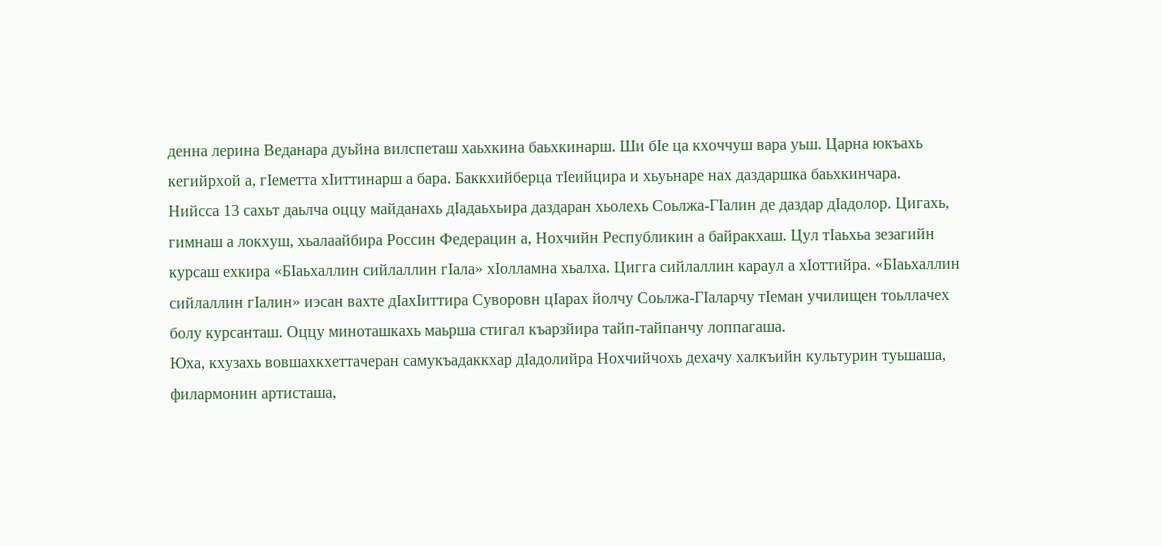денна лерина Веданара дуьйна вилспеташ хаьхкина баьхкинарш. Ши бIе ца кхоччуш вара уьш. Царна юкъахь кегийрхой а, гIеметта хIиттинарш а бара. Баккхийберца тIеийцира и хьуьнаре нах даздаршка баьхкинчара.
Нийсса 13 сахьт даьлча оццу майданахь дIадаьхьира даздаран хьолехь Соьлжа-ГIалин де даздар дIадолор. Цигахь, гимнаш а локхуш, хьалаайбира Россин Федерацин а, Нохчийн Республикин а байракхаш. Цул тIаьхьа зезагийн курсаш ехкира «БIаьхаллин сийлаллин гIала» хIолламна хьалха. Цигга сийлаллин караул а хIоттийра. «БIаьхаллин сийлаллин гIалин» иэсан вахте дIахIиттира Суворовн цIарах йолчу Соьлжа-ГIаларчу тIеман училищен тоьллачех болу курсанташ. Оццу миноташкахь маьрша стигал къарзйира тайп-тайпанчу лоппагаша.
Юха, кхузахь вовшахкхеттачеран самукъадаккхар дIадолийра Нохчийчохь дехачу халкъийн культурин туьшаша, филармонин артисташа,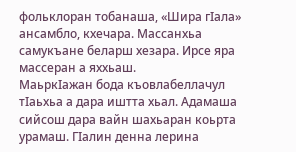фольклоран тобанаша, «Шира гIала» ансамбло, кхечара. Массанхьа самукъане беларш хезара. Ирсе яра массеран а яххьаш.
МаьркIажан бода къовлабеллачул тIаьхьа а дара иштта хьал. Адамаша сийсош дара вайн шахьаран коьрта урамаш. ГIалин денна лерина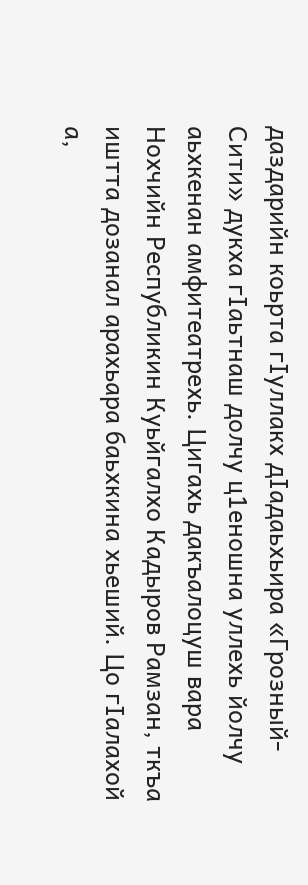даздарийн коьрта гIуллакх дIадаьхьира «Грозный-Сити» дукха гIаьтнаш долчу ц1еношна уллехь йолчу аьхкенан амфитеатрехь. Цигахь дакъалоцуш вара Нохчийн Республикин Куьйгалхо Кадыров Рамзан, ткъа иштта дозанал арахьара баьхкина хьеший. Цо гIалахой а,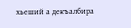хьеший а декъалбира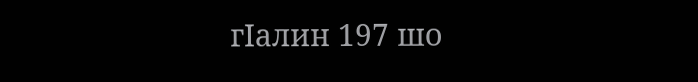гIалин 197 шо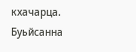кхачарца.
Буьйсанна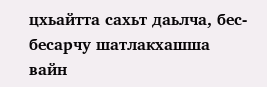цхьайтта сахьт даьлча, бес-бесарчу шатлакхашша вайн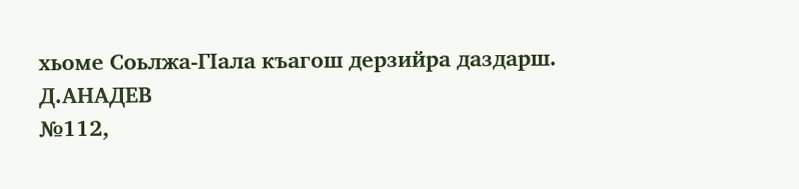хьоме Соьлжа-ГIала къагош дерзийра даздарш.
Д.АНАДЕВ
№112,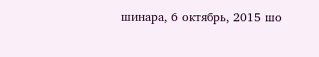шинара, 6 октябрь, 2015 шо